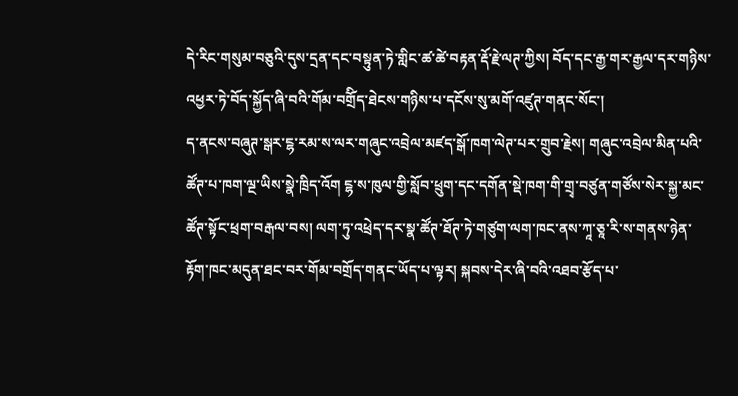དེ་རིང་གསུམ་བཅུའི་དུས་དྲན་དང་བསྟུན་ཏེ་གླིང་ཚ་ཚེ་བརྟན་རྡོ་རྗེ་ལཊ་ཀྱིས། བོད་དང་རྒྱ་གར་རྒྱལ་དར་གཉིས་འཕྱར་ཏེ་བོད་སྐྱོད་ཞི་བའི་གོམ་བགྲོིད་ཐེངས་གཉིས་པ་དངོས་སུ་མགོ་འཛུཊ་གནང་སོང་།
ད་ནངས་བཞུཊ་སྒར་ངྷ་རམ་ས་ལར་གཞུང་འབྲེལ་མཛད་སྒོ་ཁག་ལེཊ་པར་གྲུབ་རྗེས། གཞུང་འབྲེལ་མིན་པའི་ཚོཊ་པ་ཁག་ལྔ་ཡིས་སྣེ་ཁྲིད་འོག ངྷ་ས་ཁུལ་གྱི་སློབ་ཕྲུག་དང་དགོན་སྡེ་ཁག་གི་གྲྭ་བཙུན་གཙོས་སེར་སྐྱ་མང་ཚོཊ་སྟོང་ཕྲག་བརྒལ་བས། ལག་ཏུ་འཕྲེད་དར་སྣ་ཚོཊ་ཐོཊ་ཏེ་གཙུག་ལག་ཁང་ནས་ཀཱ་ཅཱ་རི་ས་གནས་ཉེན་རྟོག་ཁང་མདུན་ཐང་བར་གོམ་བགྲོད་གནང་ཡོད་པ་ལྟར། སྐབས་དེར་ཞི་བའི་འཐབ་རྩོད་པ་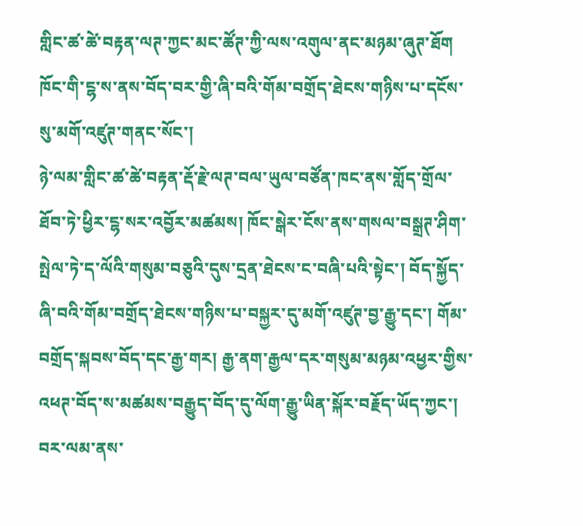གླིང་ཚ་ཚེ་བརྟན་ལཊ་ཀྱང་མང་ཚོཊ་ཀྱི་ལས་འགུལ་ནང་མཉམ་ཞུཊ་ཐོག ཁོང་གི་ངྷ་ས་ནས་བོད་བར་གྱི་ཞི་བའི་གོམ་བགྲོད་ཐེངས་གཉིས་པ་དངོས་སུ་མགོ་འཛུཊ་གནང་སོང་།
ཉེ་ལམ་གླིང་ཚ་ཚེ་བརྟན་རྡོ་རྗེ་ལཊ་བལ་ཡུལ་བཙོན་ཁང་ནས་གློད་གྲོལ་ཐོབ་ཏེ་ཕྱིར་ངྷ་སར་འབྱོར་མཚམས། ཁོང་སྒེར་ངོས་ནས་གསལ་བསྒྲཊ་ཤིག་སྤེལ་ཏེ་ད་ལོའི་གསུམ་བཅུའི་དུས་དྲན་ཐེངས་ང་བཞི་པའི་སྟེང་། བོད་སྐྱོད་ཞི་བའི་གོམ་བགྲོད་ཐེངས་གཉིས་པ་བསྐྱར་དུ་མགོ་འཛུཊ་བྱ་རྒྱུ་དང་། གོམ་བགྲོད་སྐབས་བོད་དང་རྒྱ་གར། རྒྱ་ནག་རྒྱལ་དར་གསུམ་མཉམ་འཕྱར་གྱིས་འཕཊ་བོད་ས་མཚམས་བརྒྱུད་བོད་དུ་ལོག་རྒྱུ་ཡིན་སྐོར་བརྗོད་ཡོད་ཀྱང་། བར་ལམ་ནས་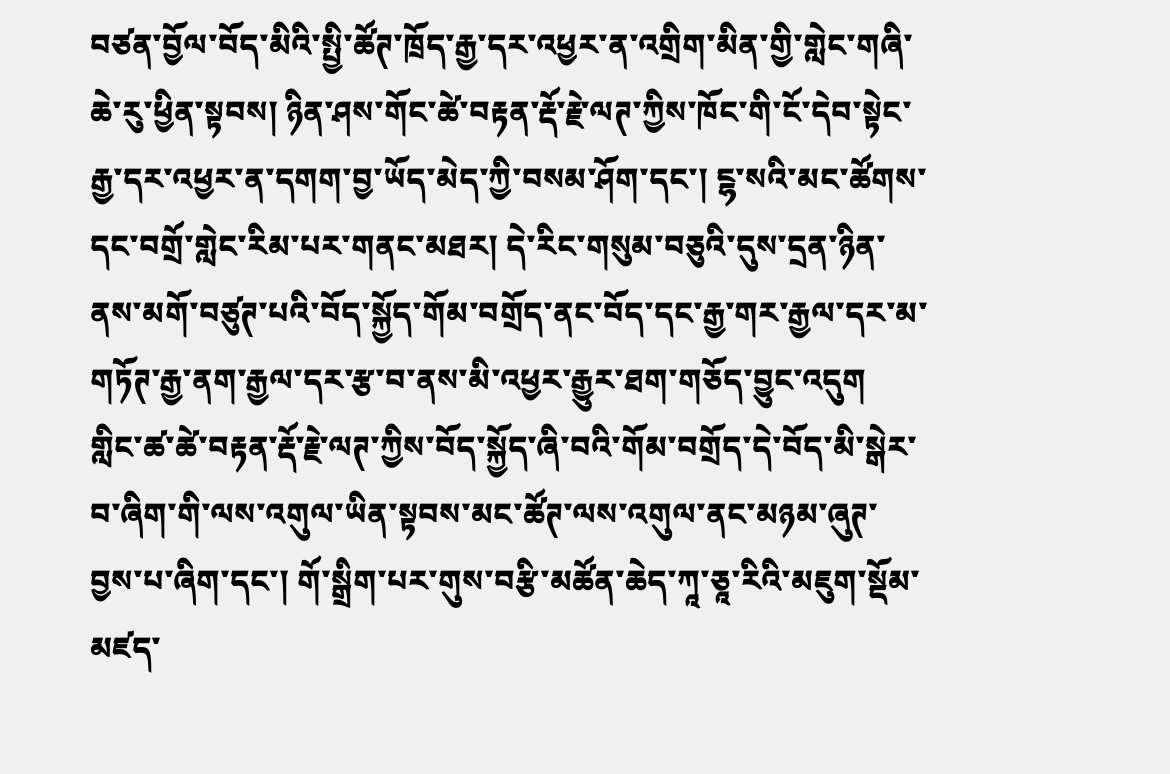བཙན་བྱོལ་བོད་མིའི་སྤྱི་ཚོཊ་ཁྲོད་རྒྱ་དར་འཕྱར་ན་འགྲིག་མིན་གྱི་གླེང་གཞི་ཆེ་རུ་ཕྱིན་སྟབས། ཉིན་ཤས་གོང་ཚེ་བརྟན་རྡོ་རྗེ་ལཊ་ཀྱིས་ཁོང་གི་ངོ་དེབ་སྟེང་རྒྱ་དར་འཕྱར་ན་དགག་བྱ་ཡོད་མེད་ཀྱི་བསམ་ཤོག་དང་། ངྷ་སའི་མང་ཚོགས་དང་བགྲོ་གླེང་རིམ་པར་གནང་མཐར། དེ་རིང་གསུམ་བཅུའི་དུས་དྲན་ཉིན་ནས་མགོ་བཙུཊ་པའི་བོད་སྐྱོད་གོམ་བགྲོད་ནང་བོད་དང་རྒྱ་གར་རྒྱལ་དར་མ་གཏོཊ་རྒྱ་ནག་རྒྱལ་དར་རྩ་བ་ནས་མི་འཕྱར་རྒྱུར་ཐག་གཅོད་བྱུང་འདུག
གླིང་ཚ་ཚེ་བརྟན་རྡོ་རྗེ་ལཊ་ཀྱིས་བོད་སྐྱོད་ཞི་བའི་གོམ་བགྲོད་དེ་བོད་མི་སྒེར་བ་ཞིག་གི་ལས་འགུལ་ཡིན་སྟབས་མང་ཚོཊ་ལས་འགུལ་ནང་མཉམ་ཞུཊ་བྱས་པ་ཞིག་དང་། གོ་སྒྲིག་པར་གུས་བརྩི་མཚོན་ཆེད་ཀཱ་ཅཱ་རིའི་མཇུག་སྡོམ་མཛད་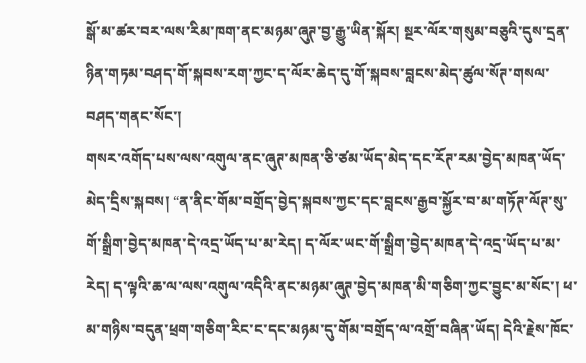སྒོ་མ་ཚར་བར་ལས་རིམ་ཁག་ནང་མཉམ་ཞུཊ་བྱ་རྒྱུ་ཡིན་སྐོར། སྔར་ལོར་གསུམ་བཅུའི་དུས་དྲན་ཉིན་གཏམ་བཤད་གོ་སྐབས་རག་ཀྱང་ད་ལོར་ཆེད་དུ་གོ་སྐབས་བླངས་མེད་ཚུལ་སོཊ་གསལ་བཤད་གནང་སོང་།
གསར་འགོད་པས་ལས་འགུལ་ནང་ཞུཊ་མཁན་ཅི་ཙམ་ཡོད་མེད་དང་རོཊ་རམ་བྱེད་མཁན་ཡོད་མེད་དྲིས་སྐབས། “ན་ནིང་གོམ་བགྲོད་བྱེད་སྐབས་ཀྱང་དང་བླངས་རྒྱབ་སྐྱོར་བ་མ་གཏོཊ་ལོཊ་སུ་གོ་སྒྲིག་བྱེད་མཁན་དེ་འདྲ་ཡོད་པ་མ་རེད། ད་ལོར་ཡང་གོ་སྒྲིག་བྱེད་མཁན་དེ་འདྲ་ཡོད་པ་མ་རེད། ད་ལྟའི་ཆ་ལ་ལས་འགུལ་འདིའི་ནང་མཉམ་ཞུཊ་བྱེད་མཁན་མི་གཅིག་ཀྱང་བྱུང་མ་སོང་། ཕ་མ་གཉིས་བདུན་ཕྲག་གཅིག་རིང་ང་དང་མཉམ་དུ་གོམ་བགྲོད་ལ་འགྲོ་བཞིན་ཡོད། དེའི་རྗེས་ཁོང་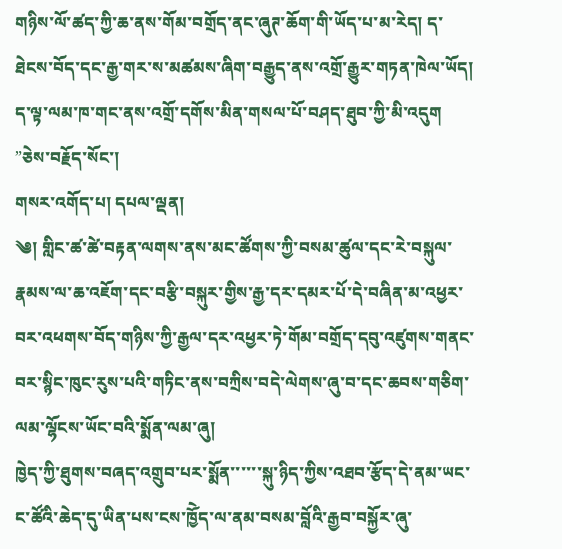གཉིས་ལོ་ཚད་ཀྱི་ཆ་ནས་གོམ་བགྲོད་ནང་ཞུཊ་ཆོག་གི་ཡོད་པ་མ་རེད། ད་ཐེངས་བོད་དང་རྒྱ་གར་ས་མཚམས་ཞིག་བརྒྱུད་ནས་འགྲོ་རྒྱུར་གཏན་ཁེལ་ཡོད། ད་ལྟ་ལམ་ཁ་གང་ནས་འགྲོ་དགོས་མིན་གསལ་པོ་བཤད་ཐུབ་ཀྱི་མི་འདུག ”ཅེས་བརྗོད་སོང་།
གསར་འགོད་པ། དཔལ་ལྡན།
༄། གླིང་ཚ་ཚེ་བརྟན་ལགས་ནས་མང་ཚོགས་ཀྱི་བསམ་ཚུལ་དང་རེ་བསྐུལ་རྣམས་ལ་ཆ་འཇོག་དང་བརྩི་བསྐུར་གྱིས་རྒྱ་དར་དམར་པོ་དེ་བཞིན་མ་འཕྱར་བར་འཕགས་བོད་གཉིས་ཀྱི་རྒྱལ་དར་འཕྱར་ཏེ་གོམ་བགྲོད་དབུ་འཛུགས་གནང་བར་སྙིང་ཁུང་རུས་པའི་གཏིང་ནས་བཀྲིས་བདེ་ལེགས་ཞུ་བ་དང་ཆབས་གཅིག་ལམ་ལྷོངས་ཡོང་བའི་སྨོན་ལམ་ཞུ།
ཁྱེད་ཀྱི་ཐུགས་བཞད་འགྲུབ་པར་སྨོན་་་་་་སྐུ་ཉིད་ཀྱིས་འཐབ་རྩོད་དེ་ནམ་ཡང་ང་ཚོའི་ཆེད་དུ་ཡིན་པས་ངས་ཁྱོེད་ལ་ནམ་བསམ་བློའི་རྒྱབ་བསྐྱོར་ཞུ་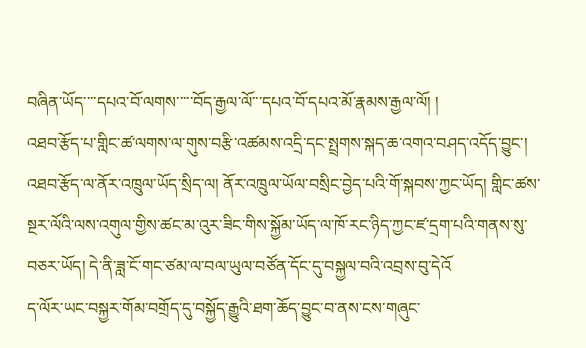བཞིན་ཡོད་་་་དཔའ་བོ་ལགས་་་་་བོད་རྒྱལ་ལོ་་་དཔའ་བོ་དཔའ་མོ་རྣམས་རྒྱལ་ལོ། །
འཐབ་རྩོད་པ་གླིང་ཚ་ལགས་ལ་གུས་བརྩི་འཚམས་འདྲི་དང་སྤྲགས་སྐད་ཆ་འགའ་བཤད་འདོད་བྱུང་།
འཐབ་རྩོད་ལ་ནོར་འཁྲུལ་ཡོད་སྲིད་ལ། ནོར་འཁྲུལ་ཡོལ་བསྲིང་བྱེད་པའི་གོ་སྐབས་ཀྱང་ཡོད། གླིང་ཚས་སྔར་ལོའི་ལས་འགུལ་གྱིས་ཚང་མ་འུར་ཟིང་གིས་སྐྱོམ་ཡོད་ལ་ཁོ་རང་ཉིད་ཀྱང་ཛ་དྲག་པའི་གནས་སུ་བཅར་ཡོད། དེ་ནི་ཟླ་ངོ་གང་ཙམ་ལ་བལ་ཡུལ་བཙོན་དོང་དུ་བསྐྱལ་བའི་འབྲས་བུ་དེའོ
ད་ལོར་ཡང་བསྐྱར་གོམ་བགྲོད་དུ་བསྐྱོད་རྒྱུའི་ཐག་ཆོད་བྱུང་བ་ནས་ངས་གཞུང་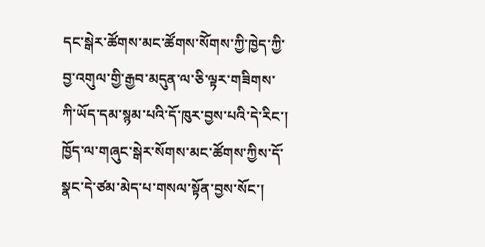དང་སྒེར་ཚོགས་མང་ཚོགས་སོེགས་ཀྱི་ཁྱེད་ཀྱི་བྱ་འགུལ་གྱི་རྒྱབ་མདུན་ལ་ཅི་ལྟར་གཟིགས་ཀི་ཡོད་དམ་སྙམ་པའི་དོ་ཁུར་བྱས་པའི་དེ་རིང་། ཁྱོད་ལ་གཞུང་སྒེར་སོགས་མང་ཚོགས་ཀྱིས་དོ་སྣང་དེ་ཙམ་མེད་པ་གསལ་སྟོན་བྱས་སོང་།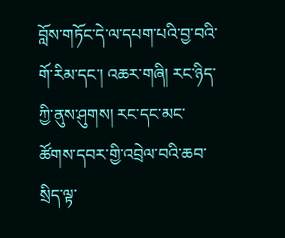བློས་གཏོང་དེ་ལ་དཔག་པའི་བྱ་བའི་གོ་རིམ་དང་། འཆར་གཞི། རང་ཉིད་ཀྱི་ནུས་ཤུགས། རང་དང་མང་ཚོགས་དབར་གྱི་འབྲེལ་བའི་ཆབ་སྲིད་ལྟ་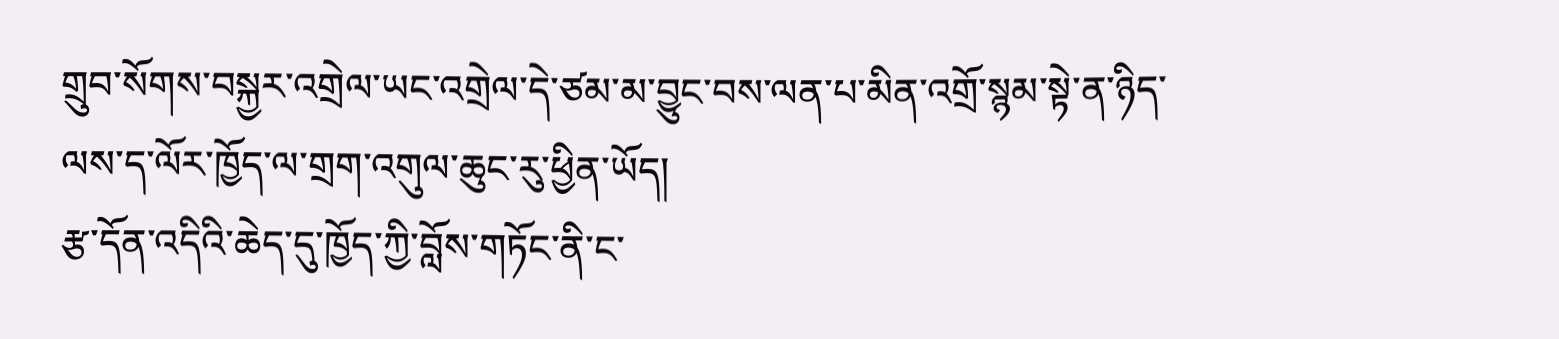གྲུབ་སོགས་བསྐྱར་འགྲེལ་ཡང་འགྲེལ་དེ་ཙམ་མ་བྱུང་བས་ལན་པ་མིན་འགྲོ་སྙམ་སྟེ་ན་ཉིད་ལས་ད་ལོར་ཁྱོད་ལ་གྲག་འགུལ་ཆུང་རུ་ཕྱིན་ཡོད།
རྩ་དོན་འདིའི་ཆེད་དུ་ཁྱོད་ཀྱི་བློས་གཏོང་ནི་ང་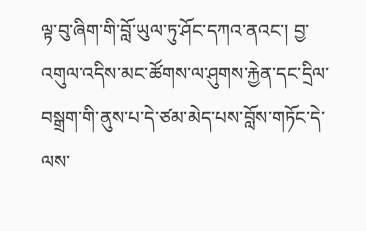ལྟ་བུ་ཞིག་གི་བློ་ཡུལ་ཏུ་ཤོང་དཀའ་ནའང་། བྱ་འགུལ་འདིས་མང་ཚོགས་ལ་ཤུགས་རྐྱེན་དང་དྲིལ་བསྒྲག་གི་ནུས་པ་དེ་ཙམ་མེད་པས་བློས་གཏོང་དེ་ལས་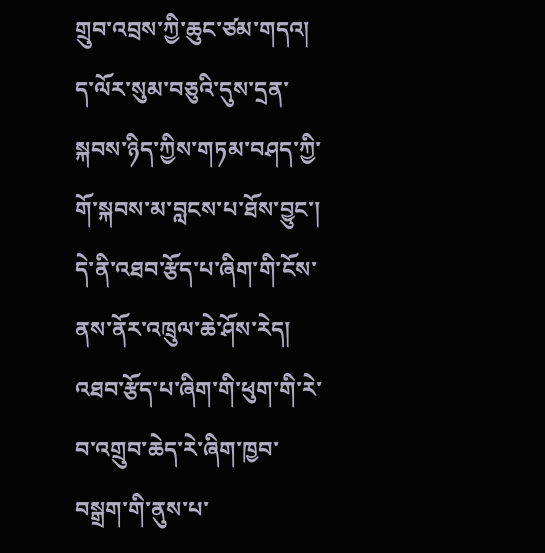གྲུབ་འབྲས་ཀྱི་ཆུང་ཙམ་གདའ།
ད་ལོར་སུམ་བཅུའི་དུས་དྲན་སྐབས་ཉིད་ཀྱིས་གཏམ་བཤད་ཀྱི་གོ་སྐབས་མ་བླངས་པ་ཐོས་བྱུང་། དེ་ནི་འཐབ་རྩོད་པ་ཞིག་གི་ངོས་ནས་ནོར་འཁྲུལ་ཆེ་ཤོས་རེད། འཐབ་རྩོད་པ་ཞིག་གི་ཕུག་གི་རེ་བ་འགྲུབ་ཆེད་རེ་ཞིག་ཁྱབ་བསྒྲག་གི་ནུས་པ་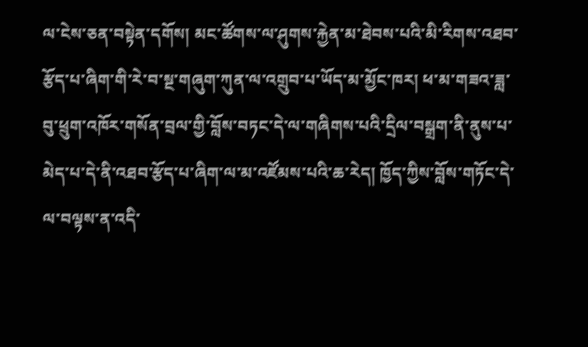ལ་ངེས་ཅན་བསྟེན་དགོས། མང་ཚོགས་ལ་ཤུགས་རྐྱེན་མ་ཐེབས་པའི་མི་རིགས་འཐབ་རྩོད་པ་ཞིག་གི་རེ་བ་སྔ་གཞུག་ཀུན་ལ་འགྲུབ་པ་ཡོད་མ་མྱོང་ཁར། ཕ་མ་གཟའ་ཟླ་བུ་ཕྲུག་འཁོར་གསོན་བྲལ་གྱི་བློས་བཏང་དེ་ལ་གཞིགས་པའི་དྲིལ་བསྒྲག་ནི་ནུས་པ་མེད་པ་དེ་ནི་འཐབ་རྩོད་པ་ཞིག་ལ་མ་འཛོམས་པའི་ཆ་རེད། ཁྱོད་ཀྱིས་བློས་གཏོང་དེ་ལ་བལྟས་ན་འདི་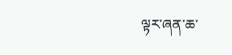ལྟར་ཞན་ཆ་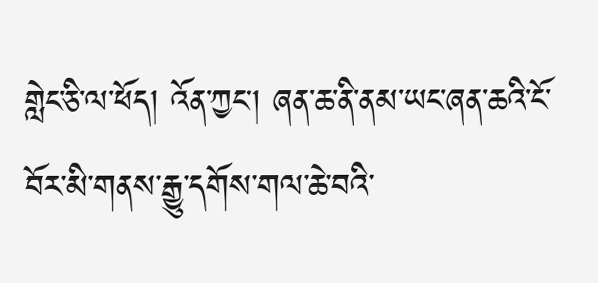གླེང་ཅི་ལ་ཕོད། འོན་ཀྱང། ཞན་ཆ་ནི་ནམ་ཡང་ཞན་ཆའི་ངོ་བོར་མི་གནས་རྒྱུ་དགོས་གལ་ཆེ་བའི་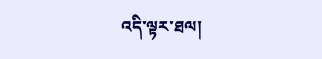འདི་ལྟར་ཐལ།